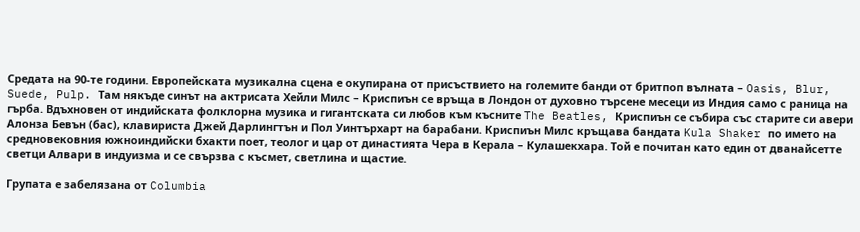Средата на 90-те години. Европейската музикална сцена е окупирана от присъствието на големите банди от бритпоп вълната – Oasis, Blur, Suede, Pulp. Там някъде синът на актрисата Хейли Милс – Криспиън се връща в Лондон от духовно търсене месеци из Индия само с раница на гърба. Вдъхновен от индийската фолклорна музика и гигантската си любов към късните The Beatles, Криспиън се събира със старите си авери Алонза Бевън (бас), клавириста Джей Дарлингтън и Пол Уинтърхарт на барабани. Криспиън Милс кръщава бандата Kula Shaker по името на средновековния южноиндийски бхакти поет, теолог и цар от династията Чера в Керала – Кулашекхара. Той е почитан като един от дванайсетте светци Алвари в индуизма и се свързва с късмет, светлина и щастие.

Групата е забелязана от Columbia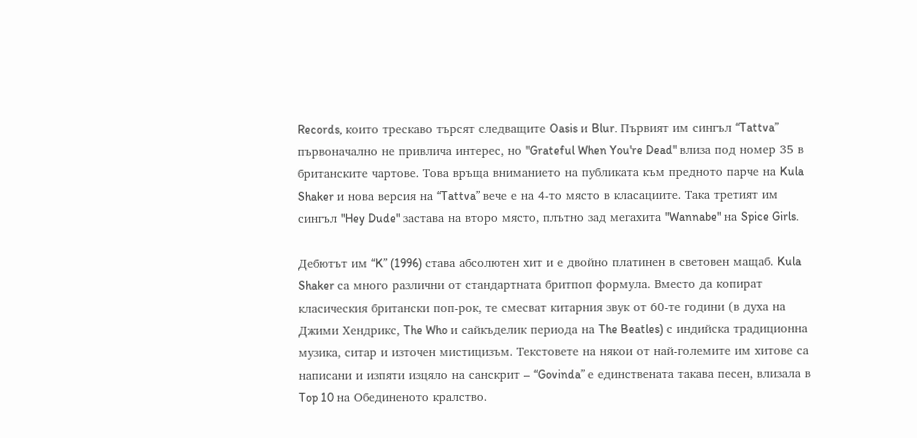Records, които трескаво търсят следващите Oasis и Blur. Първият им сингъл “Tattva” първоначално не привлича интерес, но "Grateful When You're Dead" влиза под номер 35 в британските чартове. Това връща вниманието на публиката към предното парче на Kula Shaker и нова версия на “Tattva” вече е на 4-то място в класациите. Така третият им сингъл "Hey Dude" застава на второ място, плътно зад мегахита "Wannabe" на Spice Girls.

Дебютът им “K” (1996) става абсолютен хит и е двойно платинен в световен мащаб. Kula Shaker са много различни от стандартната бритпоп формула. Вместо да копират класическия британски поп-рок, те смесват китарния звук от 60-те години (в духа на Джими Хендрикс, The Who и сайкъделик периода на The Beatles) с индийска традиционна музика, ситар и източен мистицизъм. Текстовете на някои от най-големите им хитове са написани и изпяти изцяло на санскрит – “Govinda” е единствената такава песен, влизала в Top 10 на Обединеното кралство.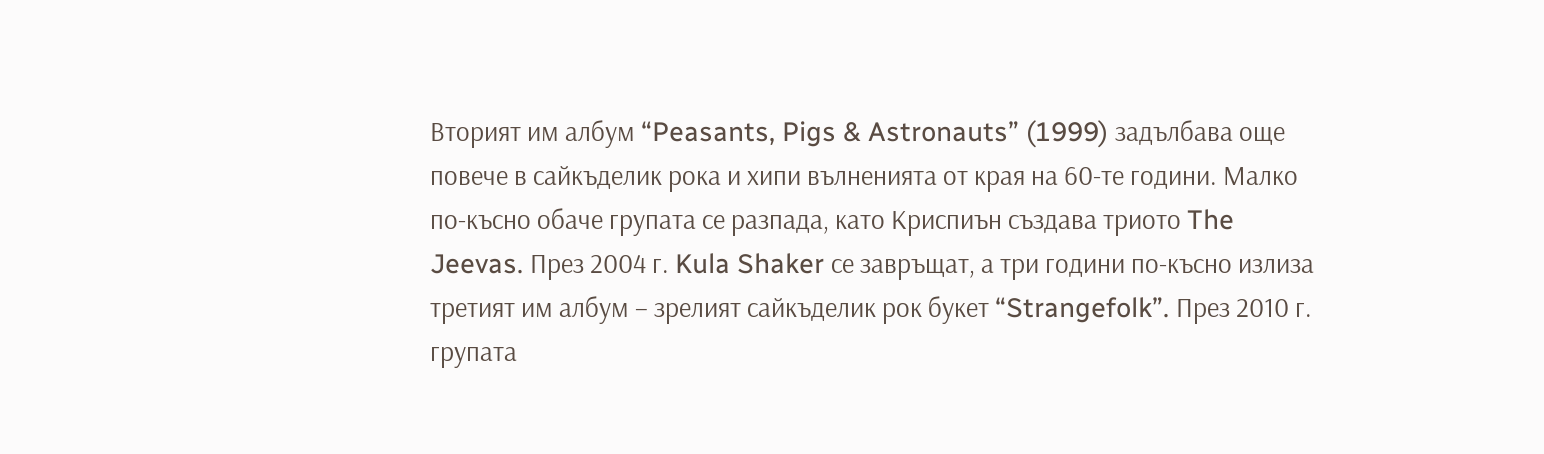Вторият им албум “Peasants, Pigs & Astronauts” (1999) задълбава още повече в сайкъделик рока и хипи вълненията от края на 60-те години. Малко по-късно обаче групата се разпада, като Криспиън създава триото The Jeevas. През 2004 г. Kula Shaker се завръщат, а три години по-късно излиза третият им албум – зрелият сайкъделик рок букет “Strangefolk”. През 2010 г. групата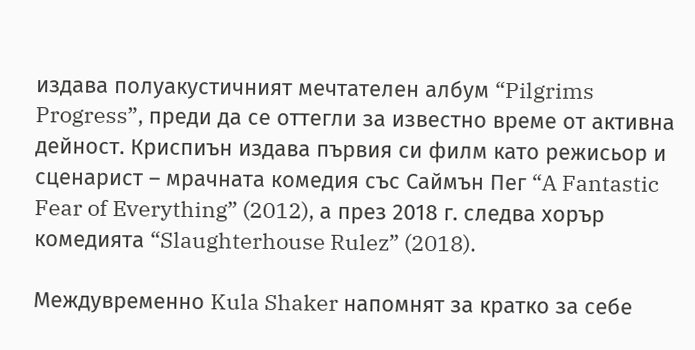издава полуакустичният мечтателен албум “Pilgrims Progress”, преди да се оттегли за известно време от активна дейност. Криспиън издава първия си филм като режисьор и сценарист – мрачната комедия със Саймън Пег “A Fantastic Fear of Everything” (2012), а през 2018 г. следва хорър комедията “Slaughterhouse Rulez” (2018).

Междувременно Kula Shaker напомнят за кратко за себе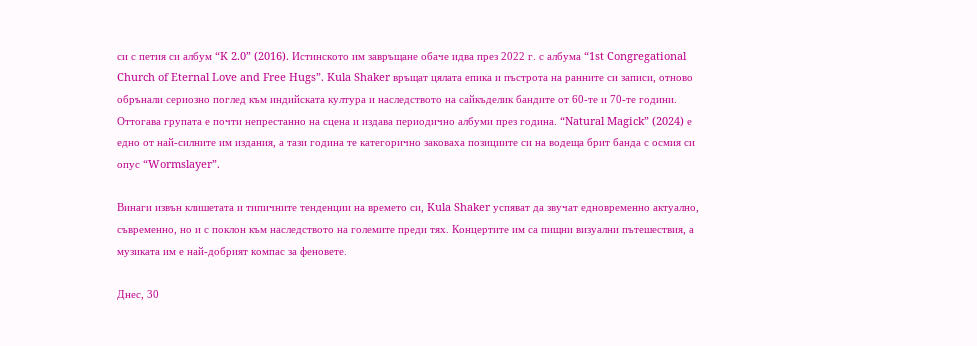си с петия си албум “K 2.0” (2016). Истинското им завръщане обаче идва през 2022 г. с албума “1st Congregational Church of Eternal Love and Free Hugs”. Kula Shaker връщат цялата епика и пъстрота на ранните си записи, отново обрънали сериозно поглед към индийската култура и наследството на сайкъделик бандите от 60-те и 70-те години. Оттогава групата е почти непрестанно на сцена и издава периодично албуми през година. “Natural Magick” (2024) е едно от най-силните им издания, а тази година те категорично заковаха позициите си на водеща брит банда с осмия си опус “Wormslayer”.

Винаги извън клишетата и типичните тенденции на времето си, Kula Shaker успяват да звучат едновременно актуално, съвременно, но и с поклон към наследството на големите преди тях. Концертите им са пищни визуални пътешествия, а музиката им е най-добрият компас за феновете.

Днес, 30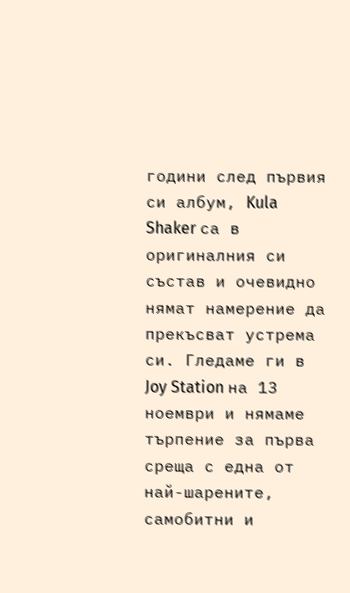години след първия си албум, Kula Shaker са в оригиналния си състав и очевидно нямат намерение да прекъсват устрема си. Гледаме ги в Joy Station на 13 ноември и нямаме търпение за първа среща с една от най-шарените, самобитни и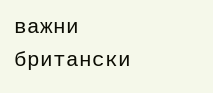важни британски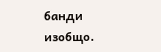банди изобщо.